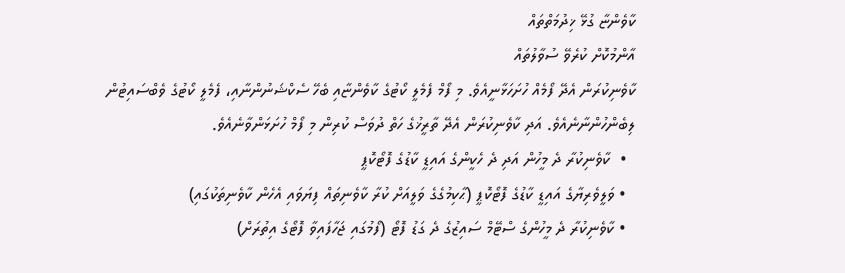ކާވެންޏާ ގުޅޭ ޚިދުމަތްތައް
އާންމުކޮށް ކުރެވޭ ސުވާލުތައް
ކާވެނިކުރަން އެދޭ ފޯމެއް ހުށަހަޅާނީއެވެ. މި ފޯމް ފެމެލީ ކޯޓުގެ ކާވެންޏާއި ބެހޭ ސެކްޝަނުންނާއި، ފެމެލީ ކޯޓުގެ ވެބްސައިޓުން ލިބެންހުންނާނެއެވެ. އަދި ކާވެނިކުރަން އެދޭ ތާރީޚުގެ ހަތް ދުވަސް ކުރިން މި ފޯމް ހުށަޅަންވާނެއެވެ.
  •  ކާވެނިކުރާ ދެ މީހުން އަދި ދެ ހެކީންގެ އައިޑީ ކާޑުގެ ފޮޓޯކޮޕީ
  • ވަލީވެރިޔާގެ އައިޑީ ކާޑުގެ ފޮޓޯކޮޕީ (ޙާކިމުގެގެ ވަލީއަށް ކުރާ ކާވެނިތައް ފިޔަވައި އެހެން ކާވެނިތަކުގައި)
  • ކާވެނިކުރާ ދެ މީހުންގެ ސްޓޭމް ސައިޒުގެ ދެ ގަޑު ފޮޓޯ (ފޯމުގައި ޖަހާފައިވާ ފޮޓޯގެ އިތުރަށް)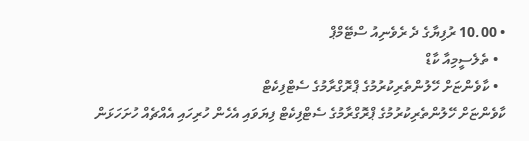• 10.00 ރުފިޔާގެ ދެ ރެވެނިއު ސްޓޭމްޕް
  • ތެލެސީމިއާ ކާޑް
  • ކާވެންޏަށް ހޭލުންތެރިކުރުމުގެ ޕްރޮގްރާމުގެ ސެޓްފިކެޓް
ކާވެންޏަށް ހޭލުންތެރިކުރުމުގެ ޕްރޮގްރާމުގެ ސެޓްފިކެޓް ފިޔަވައި އެހެން ހުރިހައި އެއްޗެއް ހުށަހަޅަން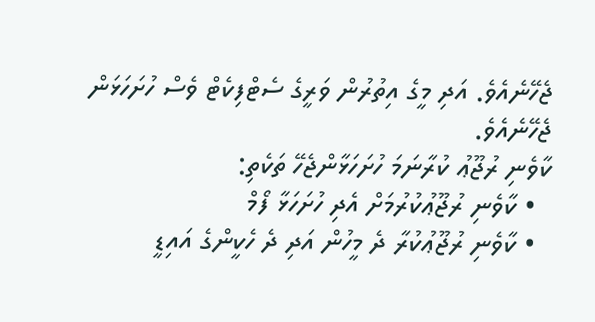ޖެހޭނެއެވެ. އަދި މީގެ އިތުރުން ވަރީގެ ސެޓްފިކެޓް ވެސް ހުށަހަޅަން ޖެހޭނެއެވެ.
ކާވެނި ރުޖޫޢު ކުރާނަމަ ހުށަހަޅާންޖެހޭ ތަކެތި:
  • ކާވެނި ރުޖޫޢުކުރުމަށް އެދި ހުށަހަޅާ ފޯމް
  • ކާވެނި ރުޖޫޢުކުރާ ދެ މީހުން އަދި ދެ ހެކީންގެ އައިޑީ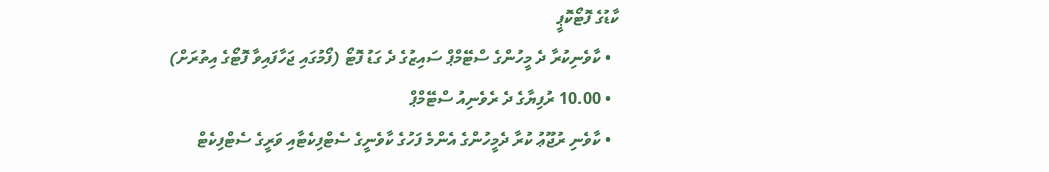ކާޑުގެ ފޮޓޯކޮޕީ
  • ކާވެނިކުރާ ދެ މީހުންގެ ސްޓޭމްޕް ސައިޒުގެ ދެ ގަޑު ފޮޓޯ (ފޯމުގައި ޖަހާފައިވާ ފޮޓޯގެ އިތުރަށް)
  • 10.00 ރުފިޔާގެ ދެ ރެވެނިއު ސްޓޭމްޕް
  • ކާވެނި ރުޖޫޢު ކުރާ ދެމީހުންގެ އެންމެ ފަހުގެ ކާވެނީގެ ސެޓްފިކެޓާއި ވަރީގެ ސެޓްފިކެޓް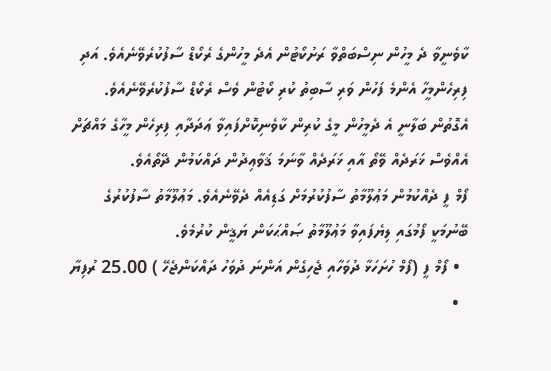ކާވެނީވާ ދެ މީހުން ނިސްބަތްވާ ރަށުކޯޓުން އެދެ މީހުންގެ ރެކޯޑް ސާފުކުރެވޭނެއެވެ. އަދި ފިރިހެންމީހާ އެންމެ ފަހުން ވަރި ސާބިތު ކުރި ކޯޓުން ވެސް ރެކޯޑް ސާފުކުރެވޭނެއެވެ. އެގޮތުން ބަލާނީ އެ ދެމީހުން މީގެ ކުރިން ކާވެނިކޮށްފައިވާ ޢަދަދާއި ފިރިހެން މީހާގެ މައްޗަށް އެއްވެސް ޚަރަދެއް ވޭތޯ އާއި ޚަރަދެއް ވާނަމަ ޤަވާޢިދުން ދައްކަމުން ދޭތޯއެވެ.
ފޯމް ފީ ދެއްކުމުން މަޢުލޫމާތު ސާފުކުރުމަށް ގަޑިއެއް ދެވޭނެއެވެ. މަޢުލޫމާތު ސާފުކުރުގެ ބޭނުމަކީ ފޯމުގައި ލިޔެފައިވާ މަޢުލޫމާތު ޞައްޙަކަން ޔަޤީން ކުރުމެވެ.
  • ފޯމް ފީ (ފޯމް ހުށަހަޅާ ދުވަހާއި ޖެހިގެން އަންނަ ދުވަހު ދައްކަންޖެހޭ ) 25.00 ރުފިޔާ
  •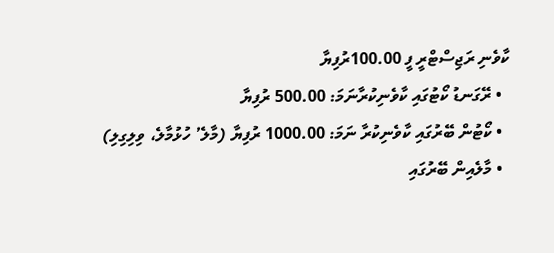ކާވެނި ރަޖިސްޓްރީ ފީ 100.00ރުފިޔާ
  • ރޭގަނޑު ކޯޓުގައި ކާވެނިކުރާނަމަ: 500.00 ރުފިޔާ
  • ކޯޓުން ބޭރުގައި ކާވެނިކުރާ ނަމަ: 1000.00 ރުފިޔާ (މާލެ’ ހުޅުމާލެ، ވިލިގިލި)
  • މާލެއިން ބޭރުގައި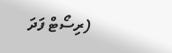(ރިސޯޓް ފަދަ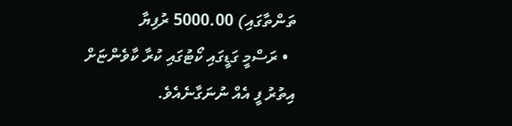ތަންތާގައި) 5000.00 ރުފިޔާ
  • ރަސްމީ ގަޑީގައި ކޯޓުގައި ކުރާ ކާވެންޏަށް އިތުރު ފީ އެއް ނުނަގާނެއެވެ.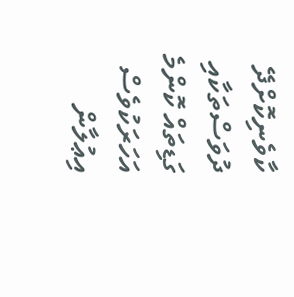ކާވެނިކޮށްދޭ ދުވަސްތަކާއި ގަޑިތައް ކޮންމެ އަހަރަކުވެސް އިޢުލާން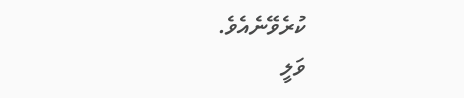ކުރެވޭނެއެވެ.
ވަލީ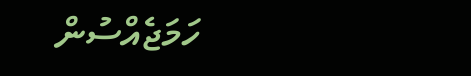ހަމަޖެއްސުން